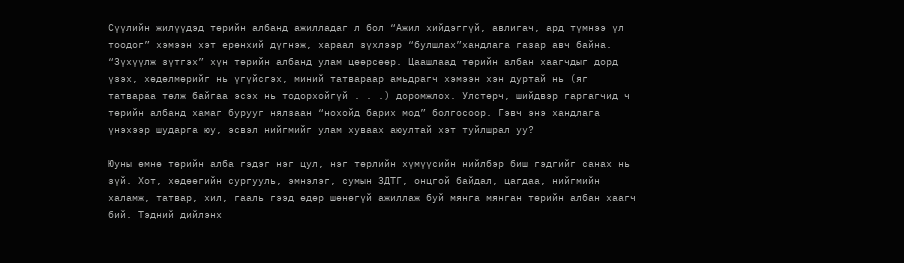Сүүлийн жилүүдэд төрийн албанд ажилладаг л бол “Ажил хийдэггүй, авлигач, ард түмнээ үл тоодог” хэмээн хэт ерөнхий дүгнэж, хараал зүхлээр “булшлах”хандлага газар авч байна. “Зүхүүлж зүтгэх” хүн төрийн албанд улам цөөрсөөр. Цаашлаад төрийн албан хаагчдыг дорд үзэх, хөдөлмөрийг нь үгүйсгэх, миний татвараар амьдрагч хэмээн хэн дуртай нь (яг татвараа төлж байгаа эсэх нь тодорхойгүй . . .) доромжлох. Улстөрч, шийдвэр гаргагчид ч төрийн албанд хамаг бурууг нялзаан “нохойд барих мод” болгосоор. Гэвч энэ хандлага үнэхээр шударга юу, эсвэл нийгмийг улам хуваах аюултай хэт туйлшрал уу?

Юуны өмнө төрийн алба гэдэг нэг цул, нэг төрлийн хүмүүсийн нийлбэр биш гэдгийг санах нь зүй. Хот, хөдөөгийн сургууль, эмнэлэг, сумын ЗДТГ, онцгой байдал, цагдаа, нийгмийн халамж, татвар, хил, гааль гээд өдөр шөнөгүй ажиллаж буй мянга мянган төрийн албан хаагч бий. Тэдний дийлэнх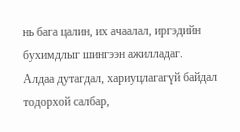нь бага цалин, их ачаалал, иргэдийн бухимдлыг шингээн ажилладаг.
Алдаа дутагдал, хариуцлагагүй байдал тодорхой салбар,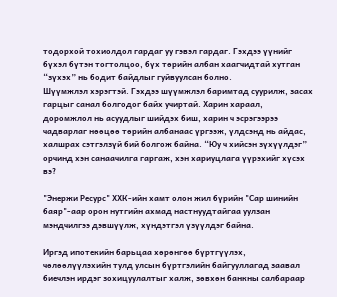тодорхой тохиолдол гардаг уу гэвэл гардаг. Гэхдээ үүнийг бүхэл бүтэн тогтолцоо, бүх төрийн албан хаагчидтай хутган “зүхэх” нь бодит байдлыг гуйвуулсан болно.
Шүүмжлэл хэрэгтэй. Гэхдээ шүүмжлэл баримтад суурилж, засах гарцыг санал болгодог байх учиртай. Харин хараал, доромжлол нь асуудлыг шийдэх биш, харин ч эсрэгээрээ чадварлаг нөөцөө төрийн албанаас үргээж, үлдсэнд нь айдас, халшрах сэтгэлзүй бий болгож байна. “Юу ч хийсэн зүхүүлдэг” орчинд хэн санаачилга гаргаж, хэн хариуцлага үүрэхийг хүсэх вэ?

"Энержи Ресурс" ХХК-ийн хамт олон жил бүрийн "Сар шинийн баяр"-аар орон нутгийн ахмад настнуудтайгаа уулзан мэндчилгээ дэвшүүлж, хүндэтгэл үзүүлдэг байна.

Иргэд ипотекийн барьцаа хөрөнгөө бүртгүүлэх, чөлөөлүүлэхийн тулд улсын бүртгэлийн байгууллагад заавал биечлэн ирдэг зохицуулалтыг халж, зөвхөн банкны салбараар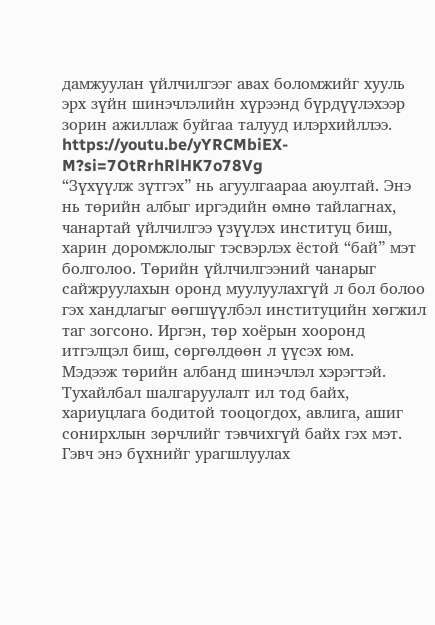дамжуулан үйлчилгээг авах боломжийг хууль эрх зүйн шинэчлэлийн хүрээнд бүрдүүлэхээр зорин ажиллаж буйгаа талууд илэрхийллээ.
https://youtu.be/yYRCMbiEX-M?si=7OtRrhRlHK7o78Vg
“Зүхүүлж зүтгэх” нь агуулгаараа аюултай. Энэ нь төрийн албыг иргэдийн өмнө тайлагнах, чанартай үйлчилгээ үзүүлэх институц биш, харин доромжлолыг тэсвэрлэх ёстой “бай” мэт болголоо. Төрийн үйлчилгээний чанарыг сайжруулахын оронд муулуулахгүй л бол болоо гэх хандлагыг өөгшүүлбэл институцийн хөгжил таг зогсоно. Иргэн, төр хоёрын хооронд итгэлцэл биш, сөргөлдөөн л үүсэх юм.
Мэдээж төрийн албанд шинэчлэл хэрэгтэй. Тухайлбал шалгаруулалт ил тод байх, хариуцлага бодитой тооцогдох, авлига, ашиг сонирхлын зөрчлийг тэвчихгүй байх гэх мэт. Гэвч энэ бүхнийг урагшлуулах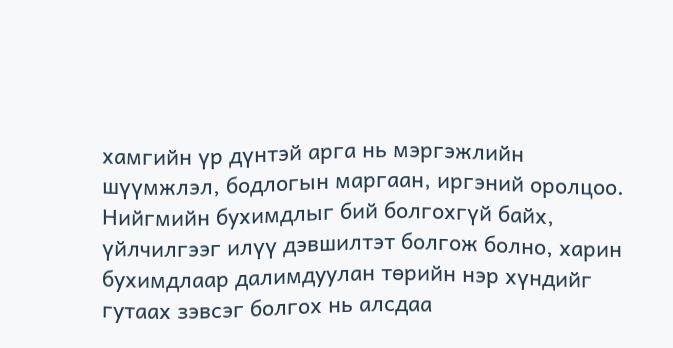хамгийн үр дүнтэй арга нь мэргэжлийн шүүмжлэл, бодлогын маргаан, иргэний оролцоо. Нийгмийн бухимдлыг бий болгохгүй байх, үйлчилгээг илүү дэвшилтэт болгож болно, харин бухимдлаар далимдуулан төрийн нэр хүндийг гутаах зэвсэг болгох нь алсдаа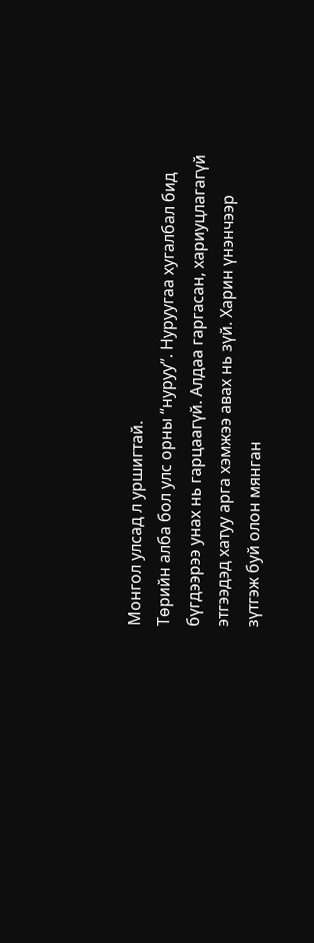Монгол улсад л уршигтай.
Төрийн алба бол улс орны “нуруу”. Нуруугаа хугалбал бид бүгдээрээ унах нь гарцаагүй. Алдаа гаргасан, хариуцлагагүй этгээдэд хатуу арга хэмжээ авах нь зүй. Харин үнэнчээр зүтгэж буй олон мянган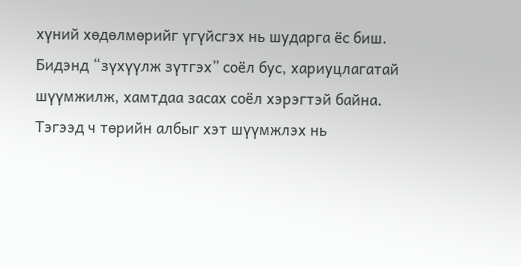хүний хөдөлмөрийг үгүйсгэх нь шударга ёс биш. Бидэнд “зүхүүлж зүтгэх” соёл бус, хариуцлагатай шүүмжилж, хамтдаа засах соёл хэрэгтэй байна.
Тэгээд ч төрийн албыг хэт шүүмжлэх нь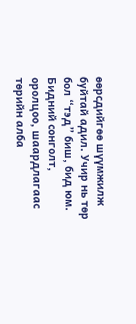өөрсдийгөө шүүмжилж буйтай адил. Учир нь төр бол “тэд” биш, бид юм. Бидний сонголт, оролцоо, шаардлагаас төрийн алба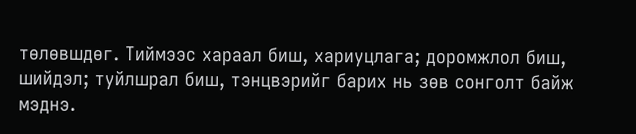төлөвшдөг. Тиймээс хараал биш, хариуцлага; доромжлол биш, шийдэл; туйлшрал биш, тэнцвэрийг барих нь зөв сонголт байж мэднэ.